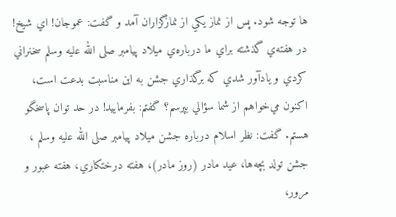ها توجه شود. پس از نماز يكي از نمازگزاران آمد و گفت: عموجان! اي شيخ! در هفته‌ي گذشته براي ما درباره‌ي ميلاد پيامبر صلی الله علیه وسلم سخنراني كردي و يادآور شدي كه برگذاري جشن به اين مناسبت بدعت است، اكنون مي‌خواهم از شما سؤالي بپرسم؟ گفتم: بفرماييد! در حد توان پاسخگو هستم. گفت: نظر اسلام درباره جشن ميلاد پيامبر صلی الله علیه وسلم ، جشن تولد بچه‌ها، عيد مادر (روز مادر)، هفته درختكاري، هفته عبور و مرور،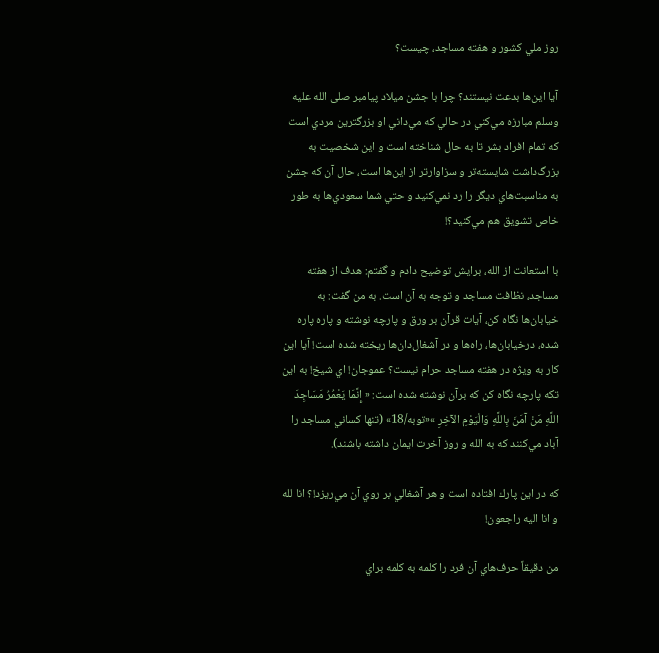روز ملي كشور و هفته مساجد، چيست؟

آيا اين‌ها بدعت نيستند؟ چرا با جشن ميلاد پيامبر صلی الله علیه وسلم مبارزه مي‌كني در حالي كه مي‌داني او بزرگترين مردي است كه تمام افراد بشر تا به حال شناخته است و اين شخصيت به بزرگ‌داشت شايسته‌تر و سزاوارتر از اين‌ها است، حال آن كه جشن به مناسبت‌هاي ديگر را رد نمي‌كنيد و حتي شما سعودي‌ها به طور خاص تشويق هم مي‌كنيد؟!

با استعانت از الله، برايش توضيح دادم و گفتم: هدف از هفته مساجد، نظافت مساجد و توجه به آن است. به من گفت: به خيابان‌ها نگاه كن، آيات قرآن بر ورق و پارچه نوشته و پاره پاره شده، درخيابان‌ها، راه‌ها و در آشغال‌دان‌ها ريخته شده است! آيا اين كار به ويژه در هفته مساجد حرام نيست؟ عموجان! اي شيخ! به اين تكه پارچه نگاه كن كه برآن نوشته شده است: « إِنَّمَا يَعْمُرُ مَسَاجِدَ اللَّهِ مَنْ آمَنَ بِاللَّهِ وَالْيَوْمِ الآخِرِ »«توبه/18» (تنها كساني مساجد را آباد مي‌كنند كه به الله و روز آخرت ايمان داشته باشند).

كه در اين پارك افتاده است و هر آشغالي بر روي آن مي‌ريزد!؟ انا لله و انا اليه راجعون!

من دقيقاً حرف‌هاي آن فرد را كلمه به كلمه براي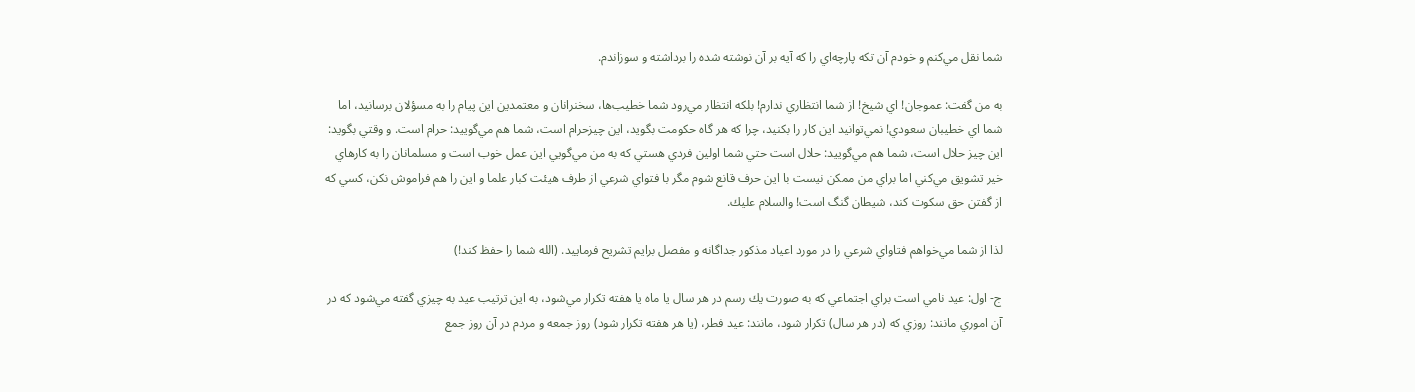شما نقل مي‌كنم و خودم آن تكه پارچه‌اي را كه آيه بر آن نوشته شده را برداشته و سوزاندم.

به من گفت: عموجان! اي شيخ! از شما انتظاري ندارم! بلكه انتظار مي‌رود شما خطيب‌ها، سخنرانان و معتمدين اين پيام را به مسؤلان برسانيد، اما شما اي خطيبان سعودي! نمي‌توانيد اين كار را بكنيد، چرا كه هر گاه حكومت بگويد، اين چيزحرام است، شما هم مي‌گوييد: حرام است. و وقتي بگويد: اين چيز حلال است، شما هم مي‌گوييد: حلال است حتي شما اولين فردي هستي كه به من مي‌گويي اين عمل خوب است و مسلمانان را به كارهاي خير تشويق مي‌كني اما براي من ممكن نيست با اين حرف قانع شوم مگر با فتواي شرعي از طرف هيئت كبار علما و اين را هم فراموش نكن، كسي كه از گفتن حق سكوت كند، شيطان گنگ است! والسلام عليك.

لذا از شما مي‌خواهم فتاواي شرعي را در مورد اعياد مذكور جداگانه و مفصل برايم تشريح فرماييد. (الله شما را حفظ كند!)

ج- اول: عيد نامي است براي اجتماعي كه به صورت يك رسم در هر سال يا ماه يا هفته تكرار مي‌شود، به اين ترتيب عيد به چيزي گفته مي‌شود كه در آن اموري مانند: روزي كه (در هر سال) تكرار شود، مانند: عيد فطر، (يا هر هفته تكرار شود) روز جمعه و مردم در آن روز جمع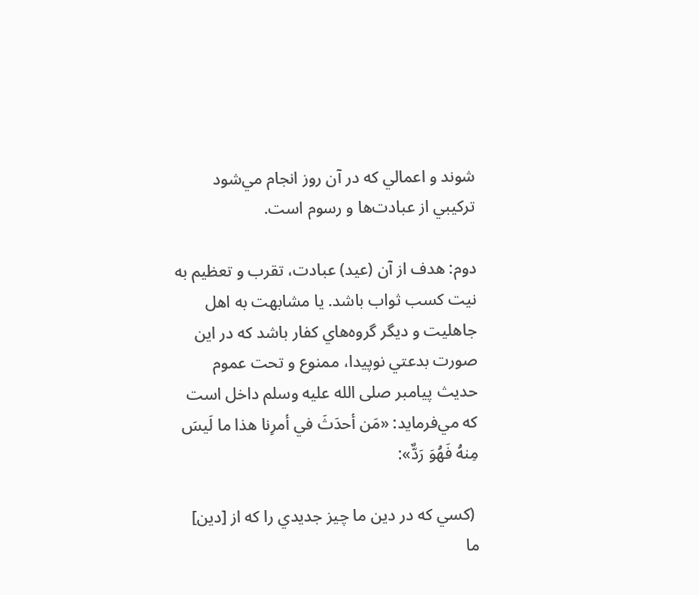شوند و اعمالي كه در آن روز انجام مي‌شود تركيبي از عبادت‌ها و رسوم است.

دوم: هدف از آن (عيد) عبادت، تقرب و تعظيم به نيت كسب ثواب باشد. يا مشابهت به اهل جاهليت و ديگر گروه‌هاي كفار باشد كه در اين صورت بدعتي نوپيدا، ممنوع و تحت عموم حديث پيامبر صلی الله علیه وسلم داخل است كه مي‌فرمايد: «مَن أحدَثَ في أمرِنا هذا ما لَيسَ مِنهُ فَهُوَ رَدٌّ»:

 (كسي كه در دين ما چيز جديدي را كه از [دين] ما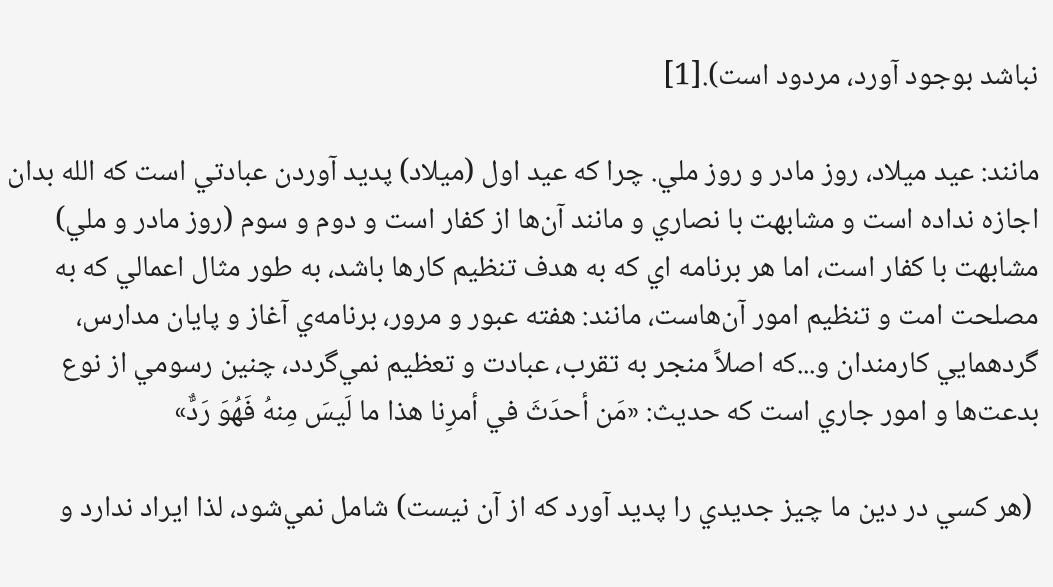نباشد بوجود آورد، مردود است).[1]

مانند: عيد ميلاد، روز مادر و روز ملي. چرا كه عيد اول (ميلاد) پديد آوردن عبادتي است كه الله بدان اجازه نداده است و مشابهت با نصاري و مانند آن‌ها از كفار است و دوم و سوم (روز مادر و ملي) مشابهت با كفار است، اما هر برنامه اي كه به هدف تنظيم كارها باشد، به طور مثال اعمالي كه به مصلحت امت و تنظيم امور آن‌هاست، مانند: هفته عبور و مرور، برنامه‌ي آغاز و پايان مدارس، گردهمايي كارمندان و...كه اصلاً منجر به تقرب، عبادت و تعظيم نمي‌گردد، چنين رسومي از نوع بدعت‌ها و امور جاري است كه حديث: «مَن أحدَثَ في أمرِنا هذا ما لَيسَ مِنهُ فَهُوَ رَدٌّ»

 (هر كسي در دين ما چيز جديدي را پديد آورد كه از آن نيست) شامل نمي‌شود، لذا ايراد ندارد و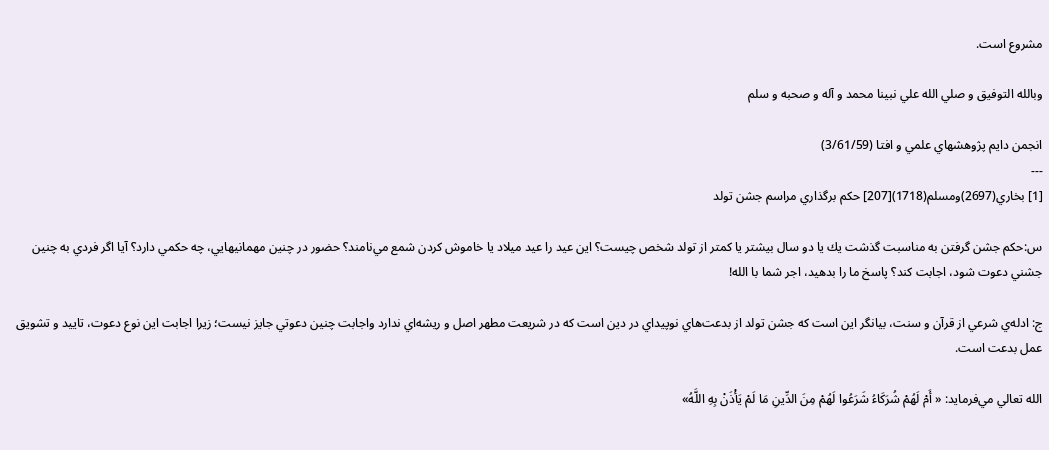مشروع است.

وبالله التوفيق و صلي الله علي نبينا محمد و آله و صحبه و سلم

انجمن دايم پژوهشهاي علمي و افتا (3/61/59)
---
[1] بخاري(2697)ومسلم(1718)[207] حكم برگذاري مراسم جشن تولد

س:حكم جشن گرفتن به مناسبت گذشت يك يا دو سال بيشتر يا كمتر از تولد شخص چيست؟ اين عيد را عيد ميلاد يا خاموش كردن شمع مي‌نامند؟ حضور در چنين مهمانيهايي، چه حكمي دارد؟ آيا اگر فردي به چنين جشني دعوت شود، اجابت كند؟ پاسخ ما را بدهيد، اجر شما با الله!

ج: ادله‌ي شرعي از قرآن و سنت، بيانگر اين است كه جشن تولد از بدعت‌هاي نوپيداي در دين است كه در شريعت مطهر اصل و ريشه‌اي ندارد واجابت چنين دعوتي جايز نيست؛ زيرا اجابت اين نوع دعوت، تاييد و تشويق عمل بدعت است.

الله تعالي مي‌فرمايد: « أَمْ لَهُمْ شُرَكَاءُ شَرَعُوا لَهُمْ مِنَ الدِّينِ مَا لَمْ يَأْذَنْ بِهِ اللَّهُ»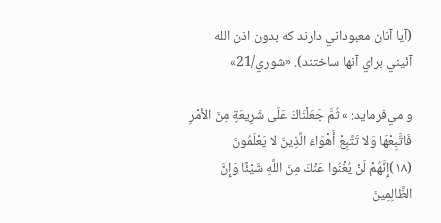(آيا آنان معبوداني دارند كه بدون اذن الله آئيني براي آنها ساختند). «شوري/21»

و مي‌فرمايد: » ثُمَّ جَعَلْنَاكَ عَلَى شَرِيعَةٍ مِنَ الأمْرِ فَاتَّبِعْهَا وَلا تَتَّبِعْ أَهْوَاءَ الَّذِينَ لا يَعْلَمُونَ (١٨)إِنَّهُمْ لَنْ يُغْنُوا عَنْكَ مِنَ اللَّهِ شَيْئًا وَإِنَّ الظَّالِمِينَ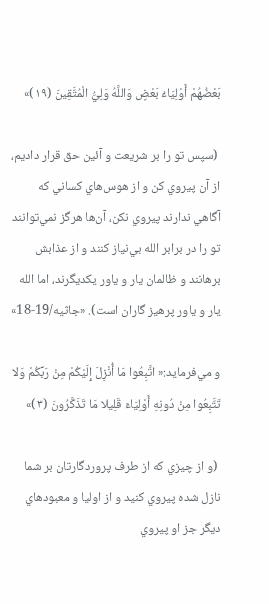بَعْضُهُمْ أَوْلِيَاءُ بَعْضٍ وَاللَّهُ وَلِيُّ الْمُتَّقِينَ (١٩)»

 (سپس تو را بر شريعت و آئين حق قرار داديم، از آن پيروي كن و از هوس‌هاي كساني كه آگاهي ندارند پيروي نكن، آن‌ها هرگز نمي‌توانند تو را در برابر الله بي‌نياز كنند و از عذابش برهانند و ظالمان يار و ياور يكديگرند، اما الله يار و ياور پرهيز گاران است). «جاثيه/19-18»

و مي‌فرمايد:« اتَّبِعُوا مَا أُنْزِلَ إِلَيْكُمْ مِنْ رَبِّكُمْ وَلا تَتَّبِعُوا مِنْ دُونِهِ أَوْلِيَاءَ قَلِيلا مَا تَذَكَّرُونَ (٣)»

 (و از چيزي كه از طرف پروردگارتان بر شما نازل شده پيروي كنيد و از اوليا و معبودهاي ديگر جز او پيروي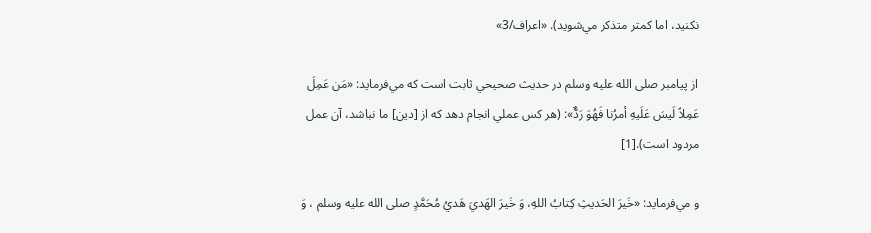نكنيد، اما كمتر متذكر مي‌شويد). «اعراف/3»

از پيامبر صلی الله علیه وسلم در حديث صحيحي ثابت است كه مي‌فرمايد: «مَن عَمِلَ عَمِلاً لَيسَ عَلَيهِ أمرُنا فَهُوَ رَدٌّ»: (هر كس عملي انجام دهد كه از [دين] ما نباشد، آن عمل مردود است).[1]

و مي‌فرمايد: «خَيرَ الحَديثِ كِتابُ اللهِ، وَ خَيرَ الهَديَ هَديُ مُحَمَّدٍ صلی الله علیه وسلم ، وَ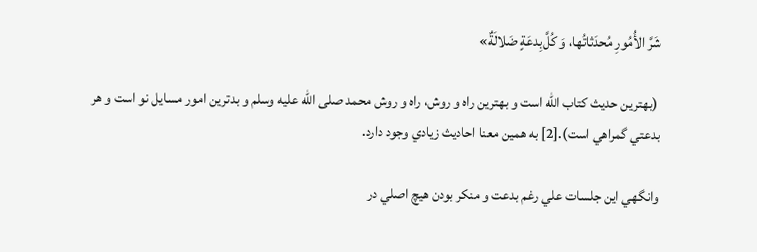شَرَّ الأُمُورِ مُحدَثاتُها، وَ كُلَّ‌بِدعَةٍ ضَلالَةٌ»

 (بهترين حديث كتاب الله است و بهترين راه و روش، راه و روش محمد صلی الله علیه وسلم و بدترين امور مسايل نو است و هر بدعتي گمراهي است).[2] به همين معنا احاديث زيادي وجود دارد.

وانگهي اين جلسات علي رغم بدعت و منكر بودن هيچ اصلي در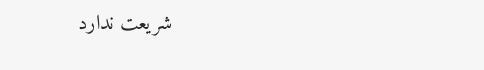شريعت ندارد